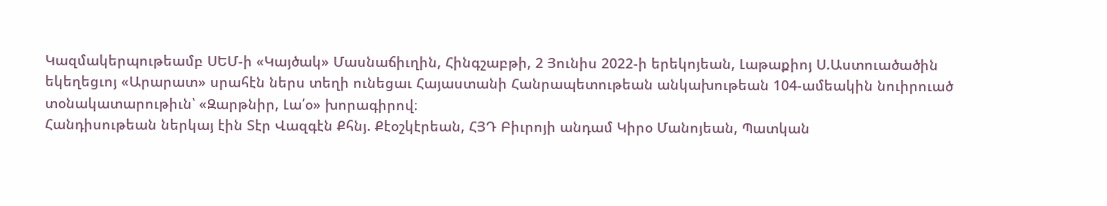Կազմակերպութեամբ ՍԵՄ-ի «Կայծակ» Մասնաճիւղին, Հինգշաբթի, 2 Յունիս 2022-ի երեկոյեան, Լաթաքիոյ Ս.Աստուածածին եկեղեցւոյ «Արարատ» սրահէն ներս տեղի ունեցաւ Հայաստանի Հանրապետութեան անկախութեան 104-ամեակին նուիրուած տօնակատարութիւն՝ «Զարթնիր, Լա՛օ» խորագիրով։
Հանդիսութեան ներկայ էին Տէր Վազգէն Քհնյ. Քէօշկէրեան, ՀՅԴ Բիւրոյի անդամ Կիրօ Մանոյեան, Պատկան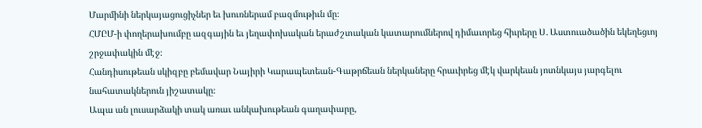Մարմինի ներկայացուցիչներ եւ խուռներամ բազմութիւն մը։
ՀՄԸՄ-ի փողերախումբը ազգային եւ յեղափոխական երաժշտական կատարումներով դիմաւորեց հիւրերը Ս. Աստուածածին եկեղեցւոյ շրջափակին մէջ։
Հանդիսութեան սկիզբը բեմավար Նայիրի Կարապետեան-Գաթրճեան ներկաները հրաւիրեց մէկ վարկեան յոտնկայս յարգելու նահատակներուն յիշատակը։
Ապա ան լուսարձակի տակ առաւ անկախութեան գաղափարը,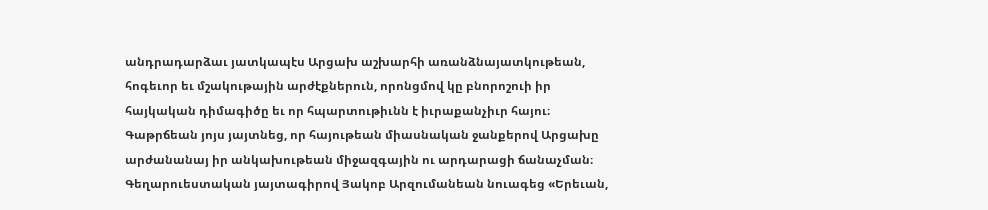անդրադարձաւ յատկապէս Արցախ աշխարհի առանձնայատկութեան, հոգեւոր եւ մշակութային արժէքներուն, որոնցմով կը բնորոշուի իր հայկական դիմագիծը եւ որ հպարտութիւնն է իւրաքանչիւր հայու։ Գաթրճեան յոյս յայտնեց, որ հայութեան միասնական ջանքերով Արցախը արժանանայ իր անկախութեան միջազգային ու արդարացի ճանաչման։
Գեղարուեստական յայտագիրով Յակոբ Արզումանեան նուագեց «Երեւան,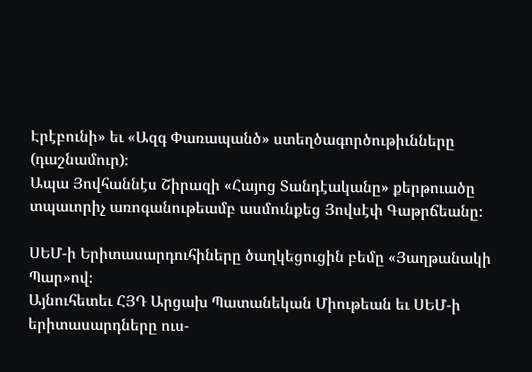Էրէբունի» եւ «Ազգ Փառապանծ» ստեղծագործութիւնները (դաշնամուր)։
Ապա Յովհաննէս Շիրազի «Հայոց Տանդէականը» քերթուածը տպաւորիչ առոգանութեամբ ասմունքեց Յովսէփ Գաթրճեանը։

ՍԵՄ-ի Երիտասարդուհիները ծաղկեցուցին բեմը «Յաղթանակի Պար»ով։
Այնուհետեւ ՀՅԴ Արցախ Պատանեկան Միութեան եւ ՍԵՄ-ի երիտասարդները ուս-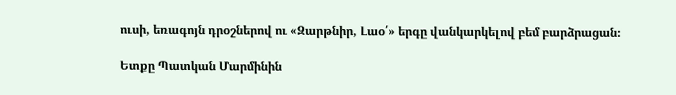ուսի, եռագոյն դրօշներով ու «Զարթնիր, Լաօ՛» երգը վանկարկելով բեմ բարձրացան։

Ետքը Պատկան Մարմինին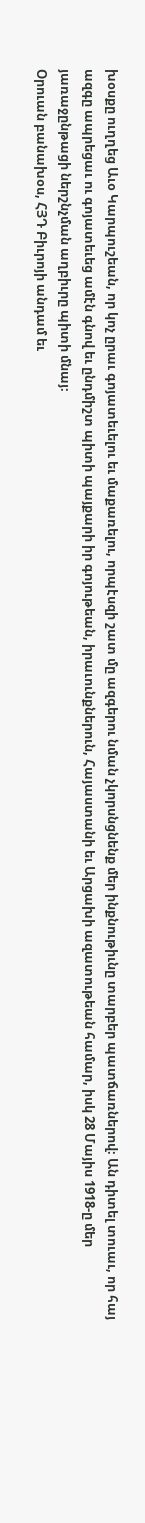խօսքը ուղղեց Աւօ Կարպուշեան, որ կոչ ըրաւ գոյատեւելու եւ մաքառելու, որպէսզի շատ մը ազգերու նման չկորսնցնենք մեր ինքնութիւնը տարբեր պատճառներով։ Ան դիտել տուաւ, որ հայ ազգը ապրեցաւ ու գոյատեւեց ամէն գնով եւ ընդմիշտ պիտի պայքարի իր գոյութեան, իրաւունքներուն, Հայաստանի եւ Արցախի ազատութեան համար, իսկ 28 Մայիս 1918-ը մեր յառաջընթացի ներշնչման աղբիւրը պիտի մնայ։
Օրուան բանախօս, ՀՅԴ Բիւրոյի անդամ եւ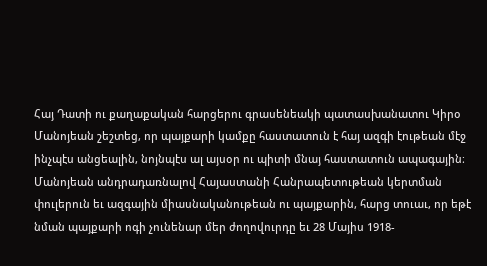Հայ Դատի ու քաղաքական հարցերու գրասենեակի պատասխանատու Կիրօ Մանոյեան շեշտեց, որ պայքարի կամքը հաստատուն է հայ ազգի էութեան մէջ ինչպէս անցեալին, նոյնպէս ալ այսօր ու պիտի մնայ հաստատուն ապագային։
Մանոյեան անդրադառնալով Հայաստանի Հանրապետութեան կերտման փուլերուն եւ ազգային միասնականութեան ու պայքարին, հարց տուաւ, որ եթէ նման պայքարի ոգի չունենար մեր ժողովուրդը եւ 28 Մայիս 1918-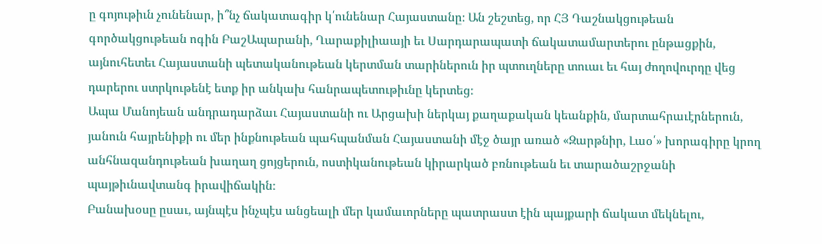ը գոյութիւն չունենար, ի՞նչ ճակատագիր կ՛ունենար Հայաստանը։ Ան շեշտեց, որ ՀՅ Դաշնակցութեան գործակցութեան ոգին ԲաշԱպարանի, Ղարաքիլիաայի եւ Սարդարապատի ճակատամարտերու ընթացքին, այնուհետեւ Հայաստանի պետականութեան կերտման տարիներուն իր պտուղները տուաւ եւ հայ ժողովուրդը վեց դարերու ստրկութենէ ետք իր անկախ հանրապետութիւնը կերտեց։
Ապա Մանոյեան անդրադարձաւ Հայաստանի ու Արցախի ներկայ քաղաքական կեանքին, մարտահրաւէրներուն, յանուն հայրենիքի ու մեր ինքնութեան պահպանման Հայաստանի մէջ ծայր առած «Զարթնիր, Լաօ՛» խորագիրը կրող անհնազանդութեան խաղաղ ցոյցերուն, ոստիկանութեան կիրարկած բռնութեան եւ տարածաշրջանի պայթիւնավտանգ իրավիճակին։
Բանախօսը ըսաւ, այնպէս ինչպէս անցեալի մեր կամաւորները պատրաստ էին պայքարի ճակատ մեկնելու,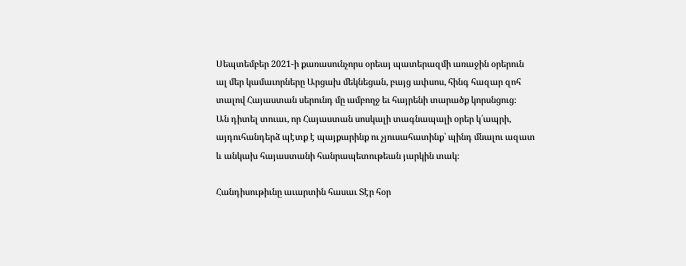Սեպտեմբեր 2021-ի քառասունչորս օրեայ պատերազմի առաջին օրերուն ալ մեր կամաւորները Արցախ մեկնեցան, բայց ափսոս, հինգ հազար զոհ տալով Հայաստան սերունդ մը ամբողջ եւ հայրենի տարածք կորսնցուց։
Ան դիտել տուաւ, որ Հայաստան սոսկալի տագնապալի օրեր կ՛ապրի, այդուհանդերձ պէտք է պայքարինք ու չյուսահատինք՝ պինդ մնալու ազատ և անկախ հայաստանի հանրապետութեան յարկին տակ։

Հանդիսութիւնը աւարտին հասաւ Տէր հօր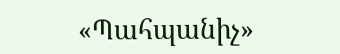«Պահպանիչ»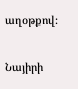աղօթքով։

Նայիրի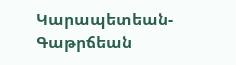Կարապետեան- Գաթրճեան